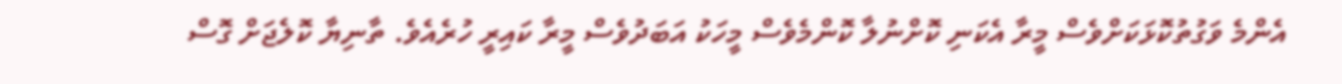އެންމެ ވަގުތުކޮޅަކަށްވެސް މީރާ އެކަނި ކޮށްނުލާ ކޮންމެވެސް މީހަކު އަބަދުވެސް މީރާ ކައިރީ ހުރެއެވެ. ތާނިޔާ ކޮލެޖަށް ގޮސް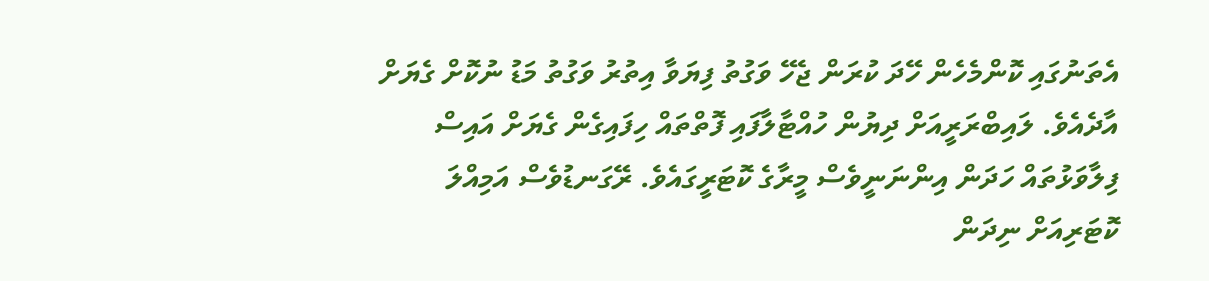އެތަނުގައި ކޮންމެހެން ހޭދަ ކުރަން ޖެހޭ ވަގުތު ފިޔަވާ އިތުރު ވަގުތު މަޑު ނުކޮށް ގެޔަށް އާދެއެވެ. ލައިބްރަރީއަށް ދިޔުން ހުއްޓާލާފައި ފޮތްތައް ހިފައިގެން ގެޔަށް އައިސް ފިލާވަޅުތައް ހަދަން އިންނަނީވެސް މީރާގެ ކޮޓަރީގައެވެ. ރޭގަނޑުވެސް އަމިއްލަ ކޮޓަރިއަށް ނިދަން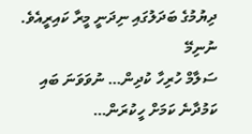ދިޔުމުގެ ބަދަލުގައި ނިދަނީ މީރާ ކައިރީއެވެ.
ނުނިމޭ
ސަލާމް ހުރިހާ ކުދިން… ނުވަވަނަ ބައި ކަމުދާނެ ކަމަށް ހީކުރަން…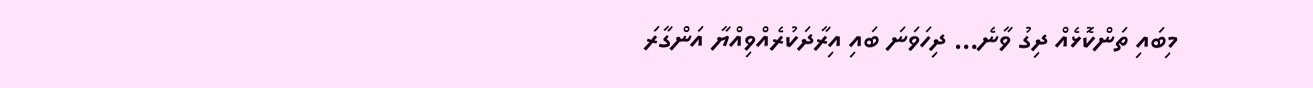މިބައި ތަންކޮޅެއް ދިގު ވާނެ… ދިހަވަނަ ބައި އިރާދަކުރެއްވިއްޔާ އަންގާރަ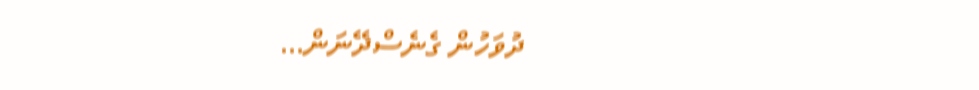ދުވަހުން ގެނެސްދޭނަން…